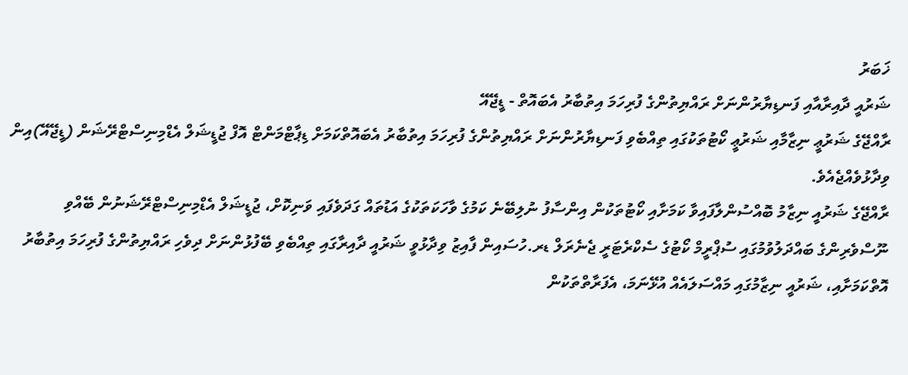ޚަބަރު
ޝަރުއީ ދާއިރާއާއި ފަނޑިޔާރުންނަށް ރައްޔިތުންގެ ފުރިހަމަ އިތުބާރު އެބައޮތް - ޑީޖޭއޭ
ރާއްޖޭގެ ޝަރުޢީ ނިޒާމާއި ޝަރުޢީ ކޯޓުތަކުގައި ތިއްބެވި ފަނޑިޔާރުންނަށް ރައްޔިތުންގެ ފުރިހަމަ އިތުބާރު އެބައޮތްކަމަށް ޑިޕާޓްމަންޓް އޮފް ޖުޑީޝަލް އެޑްމިނިސްޓްރޭޝަން (ޑީޖޭއޭ)އިން ވިދާޅުވެއްޖެއެވެ.
ރާއްޖޭގެ ޝަރުއީ ނިޒާމު ބޮއްސުންލާފައިވާ ކަމަށާއި ކޯޓުތަކުން އިންސާފު ނުލިބޭނެ ކަމުގެ ވާހަކަތަކުގެ އަޑުތައް ގަދަވެފައި ވަނިކޮށް، ޖުޑީޝަލް އެޑްމިނިސްޓްރޭޝަނުން ބޭއްވި ނޫސްވެރިންގެ ބައްދަލުވުމުގައި ސުޕްރީމް ކޯޓުގެ ސެކްރެޓަރީ ޖެނެރަލް ޑރ.ހުސައިން ފާއިޒު ވިދާޅުވީ ޝަރުއީ ދާއިރާގައި ތިއްބެވި ބޭފުޅުންނަށް ދިވެހި ރައްޔިތުންގެ ފުރިހަމަ އިތުބާރު އޮތްކަމަށާއި، ޝަރުއީ ނިޒާމުގައި މައްސަލައެއް އުޅޭނަމަ، އެފަރާތްތަކުން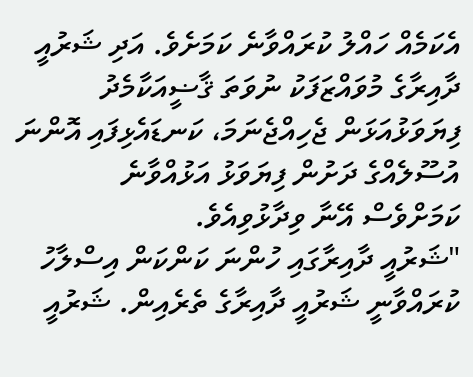އެކަމެއް ހައްލު ކުރައްވާނެ ކަމަށެވެ. އަދި ޝަރުއީ ދާއިރާގެ މުވައްޒަފަކު ނުވަތަ ޤާޟީއަކާމެދު ފިޔަވަޅުއަޅަން ޖެހިއްޖެނަމަ، ކަނޑައެޅިފައި އޮންނަ އުސޫލެއްގެ ދަށުން ފިޔަވަޅު އަޅުއްވާނެ ކަމަށްވެސް އޭނާ ވިދާޅުވިއެވެ.
"ޝަރުއީ ދާއިރާގައި ހުންނަ ކަންކަން އިސްލާހު ކުރައްވާނީ ޝަރުއީ ދާއިރާގެ ތެރެއިން. ޝަރުއީ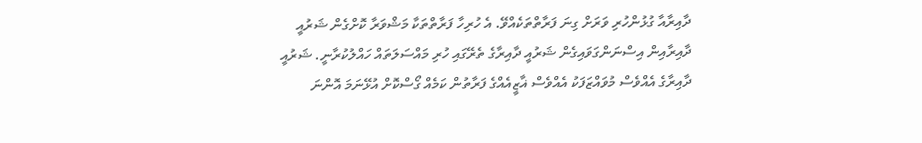ދާއިރާއާ ގުޅުންހުރި ވަރަށް ގިނަ ފަރާތްތަކެއްވޭ. އެ ހުރިހާ ފަރާތްތަކާ މަޝްވަރާ ކޮށްގެން ޝަރުއީ ދާއިރާއިން އިސްނަންގަވައިގެން ޝަރުއީ ދާއިރާގެ ތެރޭގައި ހުރި މައްސަލަތައް ހައްލުކުރާނީ. ޝަރުއީ ދާއިރާގެ އެއްވެސް މުވައްޒަފަކު އެއްވެސް ޣާޒީއެއްގެ ފަރާތުން ކަމެއް ގޯސްކޮށް އުޅޭނަމަ އޮންނަ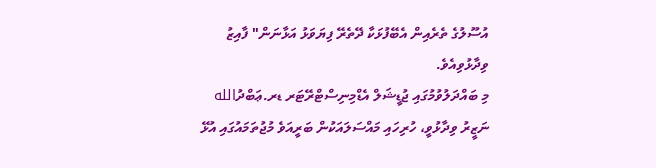އުސޫލުގެ ތެރެއިން އެބޭފުޅަކާ ދޭތެރޭ ފިޔަވަޅު އަޅާނަން" ފާއިޒު ވިދާޅުވިއެވެ.
މި ބައްދަލުވުމުގައި ޖުޑީޝަލް އެޑްމިނިސްޓްރޭޓަރ ޑރ.ޢަބްދުالله ނަޒީރު ވިދާޅުވީ، ހުރިހައި މައްސަލައަކުން ބަރީއަވެ މުޖުތަމައުގައި އުޅޭ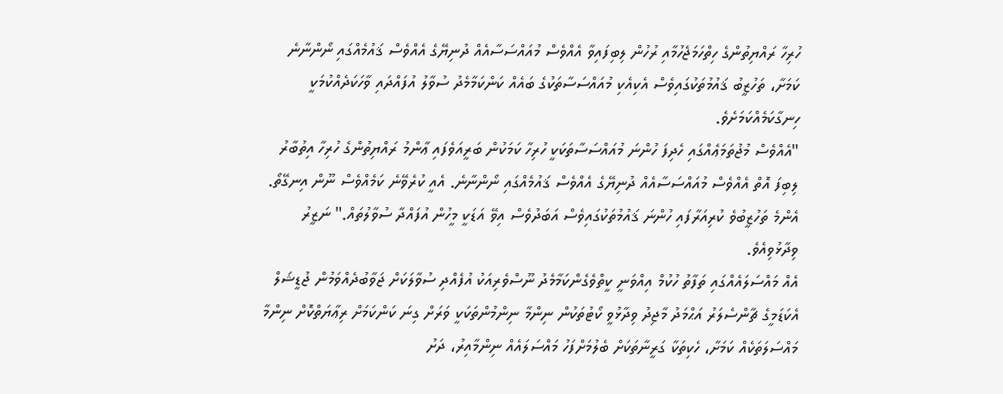ހުރިހާ ރައްޔިތުންގެ ހިތްހަމަޖެހުމާއި ރުހުން ލިބިފައިވާ އެއްވެސް މުއައްސަސާއެއް ދުނިޔޭގެ އެއްވެސް ޤައުމެއްގައި ނޯންނާނެ ކަމަށާ، ތަހުޒީބު ޤައުމުތަކުގައިވެސް އެކިއެކި މުއައްސަސާތަކުގެ ބައެއް ކަންކަމާމެދު ސުވާލު އުފައްދައި ވާހަކަދެއްކުމަކީ ހިނގާކަމެއްކަމަށެވެ.
"އެއްވެސް މުޖުތަމަޢެއްގައި ހެދިފަ ހުންނަ މުއައްސަސާތަކަކީ ހުރިހާ ކަމަކުން ބަރީއަވެފައި ޢާންމު ރައްޔިތުންގެ ހުރިހާ އިތުބާރު ލިބިފަ އޮތް އެއްވެސް މުއައްސަސާއެއް ދުނިޔޭގެ އެއްވެސް ޤައުމެއްގައި ނޯންނާނެ. އެއީ ކުރެވޭނެ ކަމެއްވެސް ނޫން އިނގޭތޯ. އެންމެ ތަހުޒީބުވެ ކުރިއަރާފައި ހުންނަ ޤައުމުތަކުގައިވެސް އަބަދުވެސް އިވޭ އަޑަކީ މީހުން އުފައްދާ ސުވާލުތައް." ނަޒީރު ވިދާޅުވިއެވެ.
އެއް މައްސަލައެއްގައި ތަފާތު ހުކުމް އިއްވަނީ ކީތްވެގެންކަމާމެދު ނޫސްވެރިއަކު އުފެއްދި ސުވާލަކަށް ޖަވާބުދެއްވަމުން ޖުޑީޝަލް އެކަޑަމީގެ ޗާންސެލަރު އަޙްމަދު މާޖިދު ވިދާޅުވީ ކޯޓުތަކުން ނިންމާ ނިންމުންތަކަކީ ވަރަށް ގިނަ ކަންކަމަށް ރިޢާޔަތްކޮށް ނިންމާ މައްސަލަތަކެއް ކަމަށާ، ހެކިތަކާ ގަރީނާތަކަށް ބެލުމަށްފަހު މައްސަލައެއް ނިންމާއިރު، ދަށު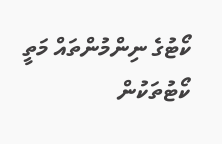ކޯޓުގެ ނިންމުންތައް މަތީ ކޯޓުތަކުން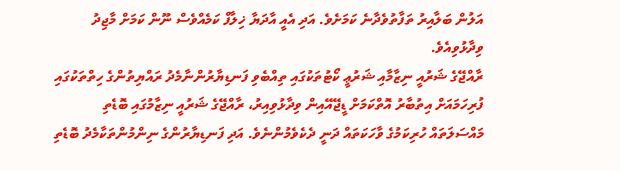އަލުން ބަލާއިރު ތަފާތުވެދާނެ ކަމަށެވެ. އަދި އެއީ އާދަޔާ ޚިލާފް ކަމެއްވެސް ނޫން ކަމަށް މާޖިދު ވިދާޅުވިއެވެ.
ރާއްޖޭގެ ޝަރުއީ ނިޒާމާއި ޝަރުޢީ ކޯޓުތަކުގައި ތިއްބެވި ފަނޑިޔާރުންނާމެދު ރައްޔިތުންގެ ހިތްތަކުގައި ފުރިހަމައަށް އިތުބާރު އޮތްކަމަށް ޑީޖޭއޭއިން ވިދާޅުވިއިރު، ރާއްޖޭގެ ޝަރުއީ ނިޒާމުގައި ބޮޑެތި މައްސަލަތައް ހުރިކަމުގެ ވާހަކަތައް ދަނީ ދެކެވެމުންނެވެ. އަދި ފަނޑިޔާރުންގެ ނިންމުންތަކާމެދު ބޮޑެތި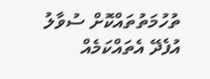ތުހުމަތުތައްކޮށް ސުވާލު އުފެދޭ އެތައްކަމެއް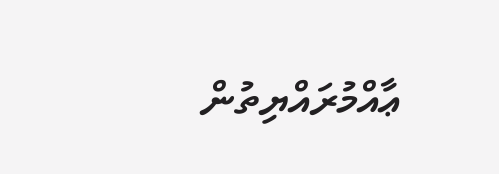ޢާއްމުރައްޔިތުން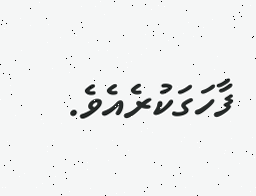ފާހަގަކުރެއެވެ.